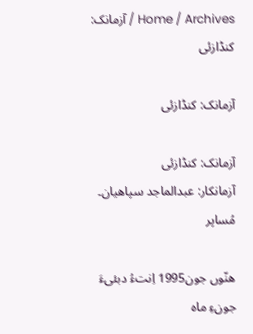Home / Archives / آزمانک: کنڈازئی

آزمانک: کنڈازئی

آزمانک: کنڈازئی
آزمانکار: عبدالماجد سپاهیان۔ مُساپر

ھنّوں جون1995 اِنتءُ دبئیءَ جونءِ ماہ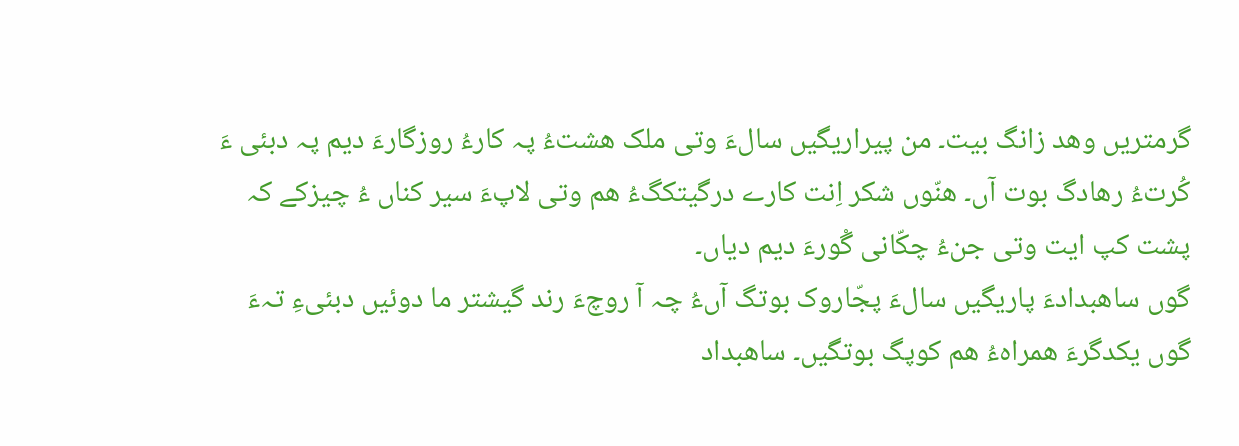گرمتریں وھد زانگ بیت۔ من پیراریگیں سالءَ وتی ملک ھشتءُ پہ کارءُ روزگارءَ دیم پہ دبئی ءَ کُرتءُ رھادگ بوت آں۔ ھنّوں شکر اِنت کارے درگیتکگءُ ھم وتی لاپءَ سیر کناں ءُ چیزکے کہ پشت کپ ایت وتی جنءُ چکّانی گْورءَ دیم دیاں۔
گوں ساھبدادءَ پاریگیں سالءَ پجّاروک بوتگ آںءُ چہ آ روچءَ رند گیشتر ما دوئیں دبئیءِ تہءَ گوں یکدگرءَ ھمراہءُ ھم کوپگ بوتگیں۔ ساھبداد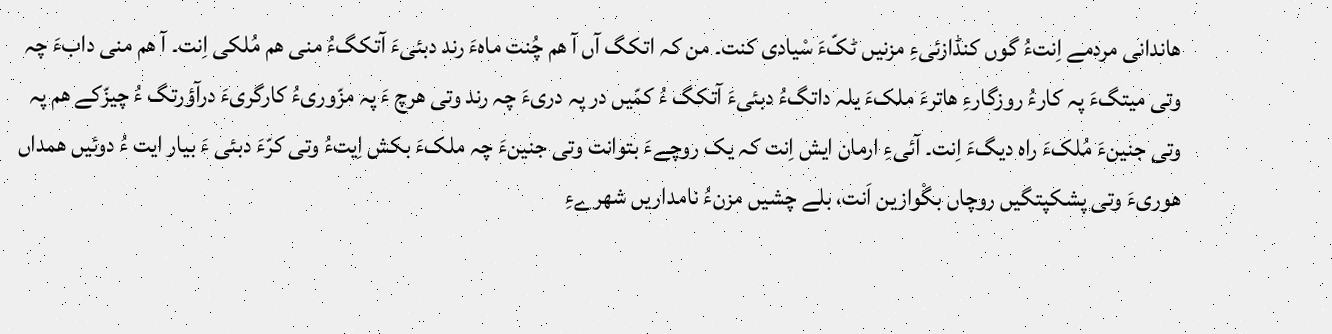ھاندانی مردمے اِنتءُ گوں کنڈازئیءِ مزنیں ٹکّءَ سْیادی کنت۔ من کہ اتکگ آں آ ھم چُنت ماہءَ رند دبئیءَ آتکگءُ منی ھم مُلکی اِنت۔ آ ھم منی دابءَ چہ وتی میتگءَ پہ کارءُ روزگارءِ ھاترءَ ملکءَ یلہ داتگءُ دبئیءَ آتکگ ءُ کمّیں در پہ دریءَ چہ رند وتی ھرچ ءَ پہ مزّوریءُ کارگریءَ درآؤرتگ ءُ چیزّکے ھم پہ وتی جنینءَ مُلکءَ راہ دیگءَ اِنت۔ آئیءِ ارمان ایش اِنت کہ یک روچےءَ بتوانت وتی جنینءَ چہ ملکءَ بکش اِیتءُ وتی کرّءَ دبئی ءَ بیار ایت ءُ دوئیں ھمداں ھوریءَ وتی پشکپتگیں روچاں بگْوازین اَنت، بلے چشیں مزنءُ نامداریں شھرےءِ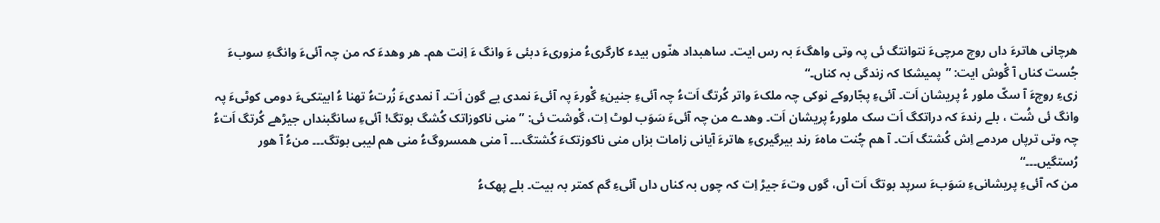ھرچانی ھاترءَ داں روچ مرچیءَ نتوانتگ ئی پہ وتی واھگءَ بہ رس ایت۔ ساھبداد ھنّوں بیدء کارگریءُ مزوریءَ دبئی ءَ وانگ ءَ اِنت ھم۔ ھر وھدءَ کہ من چہ آئیءَ وانگءِ سوبءَ جُست کناں آ گْوش ایت: ”پمیشکا کہ زندگی بہ کناں۔“
زیءِ روچءَ آ سکّ ملور ءُ پریشان اَت۔ آئیءِ پجّاروکے نوکی چہ ملکءَ واتر کُرتگ اَتءُ چہ آئیءِ جنینءِ گْورءَ پہ آئیءَ نمدی یے گون اَت۔ آ نمدیءَ زُرتءُ تھنا ءُ ابیتکیءَ دومی کوٹیءَ پہ وانگ ئی شُت ، بلے رندءَ کہ دراتکگ اَت سک ملورءُ پریشان اَت۔ وھدے من چہ آئیءَ سَوَب لوٹ اِت، گْوشت ئی: ”منی ناکوزاتک کُشگ بوتگ! آئیءِ سانگبنداں جیڑھے کُرتگ اَتءُ چہ وتی ترپاں مردمے اِش کُشتگ اَت۔ آ ھم چُنت ماہءَ رند بیرگیریءِ ھاترءَ آیانی زامات بزاں منی ناکوزتکءَ کُشتگ۔۔۔ آ منی ھمسروگءُ منی ھم لیبی بوتگ۔۔۔ منءُ آ ھور رُستگیں۔۔۔“
من کہ آئیءِ پریشانیءِ سَوَبءَ سرپد بوتگ اَت آں، گوں وتءَ جیڑ اِت کہ چوں بہ کناں داں آئیءِ گم کمتر بہ بیت۔ بلے پھکءُ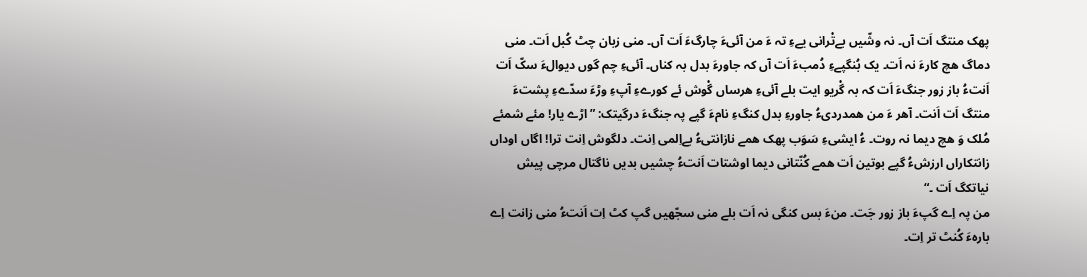پھک منتگ اَت آں۔ نہ وشّیں بےتْرانی یےءِ تہ ءَ من آئیءَ چارگءَ اَت آں۔ منی زبان چٹ کُبل اَت۔ منی دماگ ھچ کارءَ نہ اَت۔ یک بُنگپےءِ دُمبءَ اَت آں کہ جاورءَ بدل بہ کناں۔ آئیءِ چم گوں دیوالءَ سکّ اَت اَنتءُ باز زور جنگءَ اَت کہ بہ گْریو ایت بلے آئیءِ ھرساں گْوش ئے کورےءِ آپءِ وڑءَ سدّےءِ پشتءَ منتگ اَت اَنت۔ آھر ءَ من ھمدردیءُ جاورءِ بدل کنگءِ نامءَ گپے پہ جنگءَ درگیتک: ”اڑے یار! مئے شمئے مُلک وَ ھچ دیما نہ روت۔ ءُ ایشیءِ سَوَب پھک ھمے نازانتیءُ بےاِلمی اِنت۔ دلگوش اِنت ترا! اگاں اوداں زانتکاراں ارزشءُ گپے بوتین اَت ھمے کُنّتانی دیما اوشتات اَنتءُ چشیں بدیں ناگتال مرچی پیش نیاتکگ اَت ۔“
من پہ اِے گپءَ باز زور جَت۔ منءَ بس کنگی نہ اَت بلے منی سجّھیں گپ کٹ اِت اَنتءُ منی زانت اِے بارہءَ کُنٹ تر اِت۔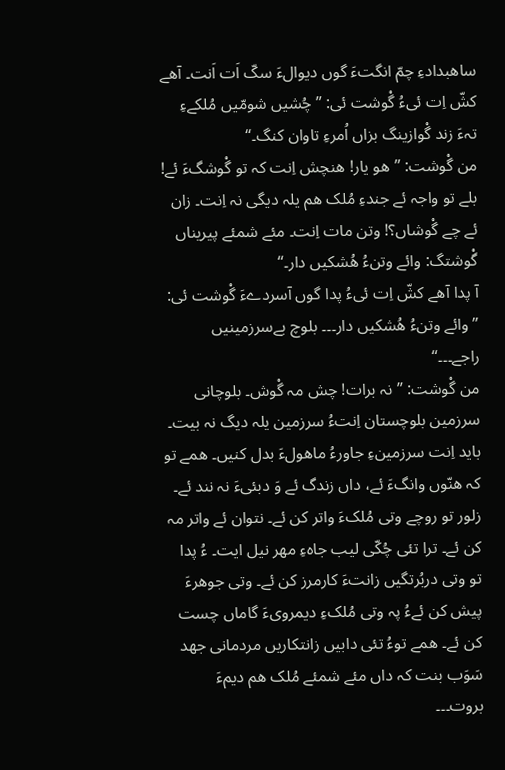ساھبدادءِ چمّ انگتءَ گوں دیوالءَ سکّ اَت اَنت۔ آھے کشّ اِت ئیءُ گْوشت ئی: ” چُشیں شومّیں مُلکےءِ تہءَ زند گْوازینگ بزاں اُمرءِ تاوان کنگ۔“
من گْوشت: ”ھو یار! ھنچش اِنت کہ تو گْوشگءَ ئے! بلے تو واجہ ئے جندءِ مُلک ھم یلہ دیگی نہ اِنت۔ زان ئے چے گْوشاں؟! وتن مات اِنت۔ مئے شمئے پیریناں گْوشتگ: وائے وتنءُ ھُشکیں دار۔“
آ پدا آھے کشّ اِت ئیءُ پدا گوں آسردےءَ گْوشت ئی: ”وائے وتنءُ ھُشکیں دار۔۔۔ بلوچ بےسرزمینیں راجے۔۔۔“
من گْوشت: ”نہ برات! چش مہ گْوش۔ بلوچانی سرزمین بلوچستان اِنتءُ سرزمین یلہ دیگ نہ بیت۔ باید اِنت سرزمینءِ جاورءُ ماھولءَ بدل کنیں۔ ھمے تو کہ ھنّوں وانگءَ ئے، داں زندگ ئے وَ دبئیءَ نہ نند ئے۔ زلور تو روچے وتی مُلکءَ واتر کن ئے۔ نتوان ئے واتر مہ کن ئے۔ ترا تئی چُکّی لیب جاہءِ مھر نیل ایت۔ ءُ پدا تو وتی دربُرتگیں زانتءَ کارمرز کن ئے۔ وتی جوھرءَ پیش کن ئےءُ پہ وتی مُلکءِ دیمرویءَ گاماں چست کن ئے۔ ھمے توءُ تئی دابیں زانتکاریں مردمانی جھد سَوَب بنت کہ داں مئے شمئے مُلک ھم دیمءَ بروت۔۔۔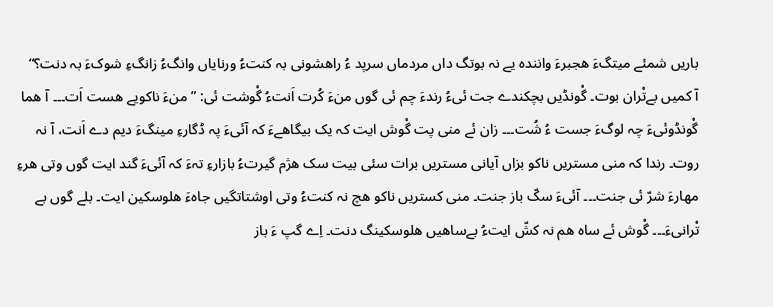باریں شمئے میتگءَ ھجبرءَ وانندہ یے نہ بوتگ داں مردماں سرپد ءُ راھشونی بہ کنتءُ ورنایاں وانگءُ زانگءِ شوکءَ بہ دنت؟“
آ کمیں بےتْران بوت۔ گْونڈیں بچکندے جت ئیءُ رندءَ چم ئی گوں منءَ کُرت اَنتءُ گْوشت ئی: ”منءَ ناکویے ھست اَت۔۔۔ آ ھما گْونڈوئیءَ چہ لوگءَ جست ءُ شُت۔۔۔ زان ئے منی پت گْوش ایت کہ یک بیگاھےءَ کہ آئیءَ پہ ڈگارءِ مینگءَ دیم دے اَنت، آ نہ روت۔ رندا کہ منی مستریں ناکو بزاں آیانی مستریں برات سئی بیت سک ھژم گیرتءُ بازارءِ تہءَ کہ آئیءَ گند ایت گوں وتی ھرءِ مھارءَ شرّ ئی جنت۔۔۔ آئیءَ سکّ باز جنت۔ منی کستریں ناکو ھچ نہ کنتءُ وتی اوشتاتگیں جاہءَ ھلوسکین ایت۔ بلے گوں بے تْرانیءَ۔۔۔ گْوش ئے ساہ ھم نہ کشّ ایتءُ بےساھیں ھلوسکینگ دنت۔ اِے گپ ءَ باز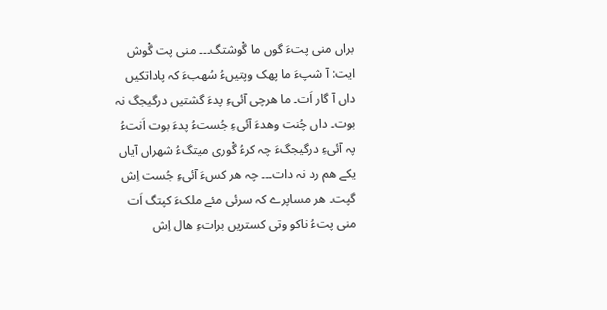براں منی پتءَ گوں ما گْوشتگ۔۔۔ منی پت گْوش ایت: آ شپءَ ما پھک وپتیںءُ سُھبءَ کہ پاداتکیں داں آ گار اَت۔ ما ھرچی آئیءِ پدءَ گشتیں درگیجگ نہ بوت۔ داں چُنت وھدءَ آئیءِ جُستءُ پدءَ بوت اَنتءُ پہ آئیءِ درگیجگءَ چہ کرءُ گْوری میتگءُ شھراں آیاں یکے ھم رد نہ دات۔۔۔ چہ ھر کسءَ آئیءِ جُست اِش گپت۔ ھر مساپرے کہ سرئی مئے ملکءَ کپتگ اَت منی پتءُ ناکو وتی کستریں براتءِ ھال اِش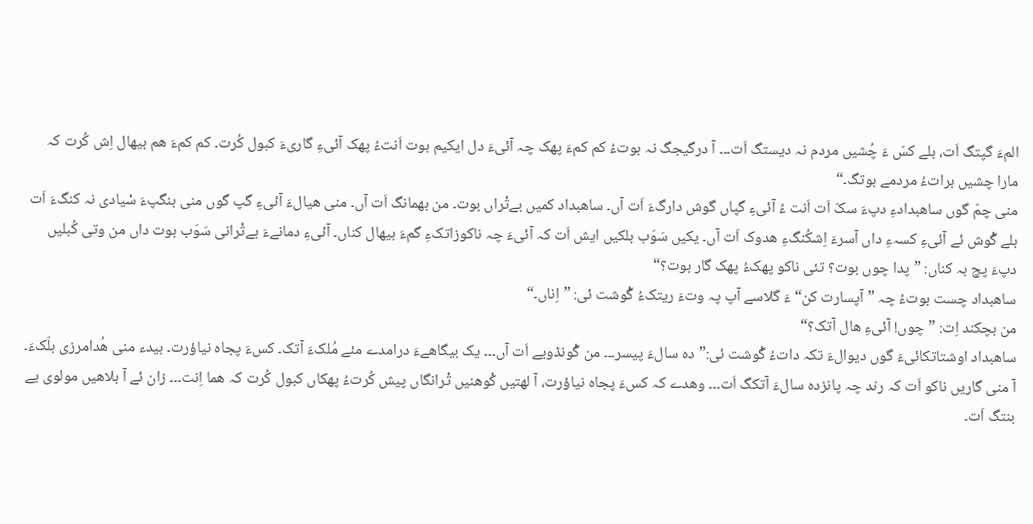المءَ گپتگ اَت، بلے کسّ ءَ چُشیں مردم نہ دیستگ اَت۔۔۔ آ درگیجگ نہ بوتءُ کم کمءَ پھک چہ آئیءَ دل ایکیم بوت اَنتءُ پھک آئیءِ گاریءَ کبول کُرت۔ کم کمءَ ھم بیھال اِش کُرت کہ مارا چشیں براتءُ مردمے بوتگ۔“
منی چمّ گوں ساھبدادءِ دپءَ سکّ اَت اَنت ءُ آئیءِ گپاں گوش دارگءَ اَت آں۔ ساھبداد کمیں بےتْراں بوت۔ من بھمانگ اَت آں۔ منی ھیالءَ آئیءِ گپ گوں منی بنگپءَ سْیادی نہ کنگءَ اَت بلے گْوش ئے آئیءِ کسہءِ داں آسرءَ اِشکُنگءِ ھدوک اَت آں۔ یکیں سَوَب بلکیں ایش اَت کہ آئیءَ چہ ناکوزاتکءِ گمءَ بیھال کناں۔ آئیءِ دمانےءَ بےتْرانی سَوَب بوت داں من وتی کُبلیں دپءَ پچ بہ کناں: ”پدا چوں بوت؟ تئی ناکو پھکءُ پھک گار بوت؟“
ساھبداد چست بوتءُ چہ ”آپسارت کن“ءَ گلاسے آپ پہ وتءَ ریتکءُ گْوشت ئی: ”اِناں۔“
من بچکند اِت: ”چوں! آئیءِ ھال آتک؟“
ساھبداد اوشتاتکائیءَ گوں دیوالءَ تکہ داتءُ گْوشت ئی:”دہ سالءَ پیسر۔۔۔ من گْونڈویے اَت آں۔۔۔ یک بیگاھےءَ درامدے مئے مُلکءَ آتک۔ کسءَ پجاہ نیاؤرت۔ بیدء منی ھُدامرزی بلّکءَ۔ آ منی گاریں ناکو اَت کہ رند چہ پانزدہ سالءَ آتکگ اَت۔۔۔ وھدے کہ کسءَ پجاہ نیاؤرت، آ لھتیں کْوھنیں تْرانگاں پیش کُرتءُ پھکاں کبول کُرت کہ ھما اِنت۔۔۔ زان ئے آ بلاھیں مولوی یے بنتگ اَت۔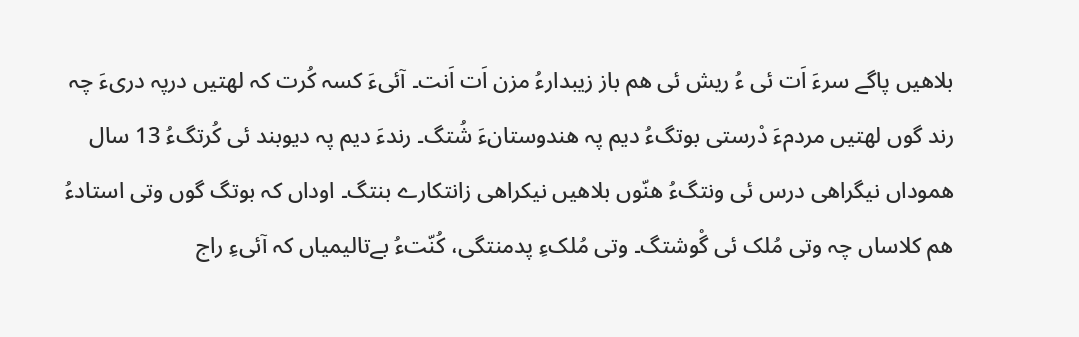بلاھیں پاگے سرءَ اَت ئی ءُ ریش ئی ھم باز زیبدارءُ مزن اَت اَنت۔ آئیءَ کسہ کُرت کہ لھتیں درپہ دریءَ چہ رند گوں لھتیں مردمءَ دْرستی بوتگءُ دیم پہ ھندوستانءَ شُتگ۔ رندءَ دیم پہ دیوبند ئی کُرتگءُ 13 سال ھموداں نیگراھی درس ئی ونتگءُ ھنّوں بلاھیں نیکراھی زانتکارے بنتگ۔ اوداں کہ بوتگ گوں وتی استادءُ ھم کلاساں چہ وتی مُلک ئی گْوشتگ۔ وتی مُلکءِ پدمنتگی، کُنّتءُ بےتالیمیاں کہ آئیءِ راج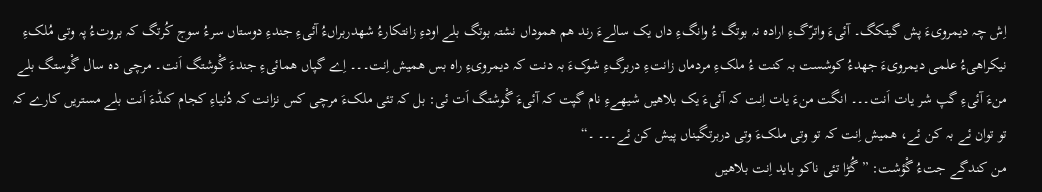اِش چہ دیمرویءَ پش گیتکگ۔ آئیءَ واترّگءِ ارادہ نہ بوتگ ءُ وانگءِ داں یک سالےءَ رند ھم ھموداں نشتہ بوتگ بلے اودءِ زانتکارءُ شھدربراںءُ آئیءِ جندءِ دوستاں سرءُ سوج کُرتگ کہ بروتءُ پہ وتی مُلکءِ نیکراھیءُ علمی دیمرویءَ جھدءُ کوشست بہ کنت ءُ ملکءِ مردماں زانتءِ دربرگءِ شوکءَ بہ دنت کہ دیمرویءِ راہ بس ھمیش اِنت۔۔۔ اِے گپاں ھمائیءِ جندءَ گْوشتگ اَنت۔ مرچی دہ سال گْوستگ بلے منءَ آئیءِ گپ شر یات اَنت۔۔۔ انگت منءَ یات اِنت کہ آئیءَ یک بلاھیں شیھےءِ نام گپت کہ آئیءَ گْوشتگ اَت ئی: بل کہ تئی ملکءَ مرچی کس نزانت کہ دُنیاءِ کجام کنڈءَ اَنت بلے مستریں کارے کہ تو توان ئے بہ کن ئے، ھمیش اِنت کہ تو وتی ملکءَ وتی دربرتگیناں پیش کن ئے۔۔۔ ۔“
من کندگے جتءُ گْؤشت: ”گُڑا تئی ناکو باید اِنت بلاھیں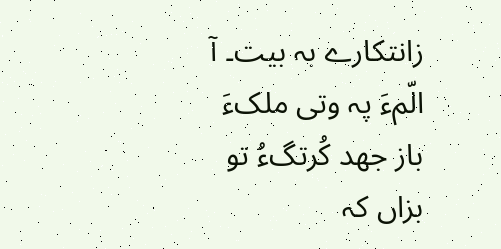زانتکارے بہ بیت۔ آ الّمءَ پہ وتی ملکءَ باز جھد کُرتگءُ تو بزاں کہ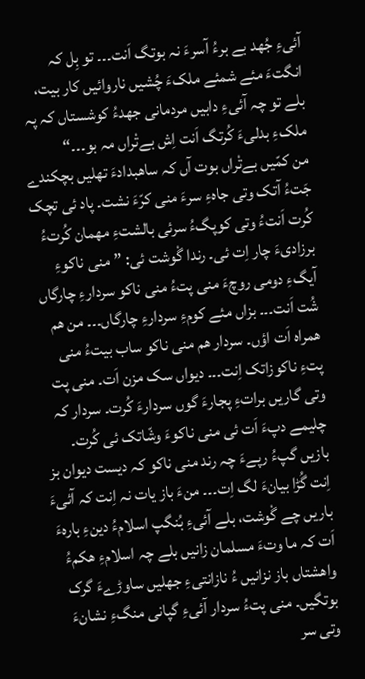آئیءِ جُھد بے برءُ آسرءَ نہ بوتگ اَنت۔۔۔ تو بِل کہ انگتءَ مئے شمئے ملکءَ چُشیں ناروائیں کار بیت، بلے تو چہ آئیءِ دابیں مردمانی جھدءُ کوشستاں کہ پہ ملکءِ بدلیءَ کُرتگ اَنت اِش بےتْراں مہ بو۔۔۔“
من کمّیں بےتْراں بوت آں کہ ساھبدادءَ تھلیں بچکندے جَتءُ آتک وتی جاہءِ سرءَ منی کرّءَ نشت۔ پاد ئی تچک کُرت اَنتءُ وتی کوپگءُ سرئی بالشتءِ مھمان کُرتءُ برزادیءَ چار اِت ئی۔ رندا گْوشت ئی: ”منی ناکوءِ آیگءِ دومی روچءَ منی پتءُ منی ناکو سردارءِ چارگاں شُت اَنت۔۔۔ بزاں مئے کومءِ سردارءِ چارگاں۔۔۔ من ھم ھمراہ اَت اؤں۔ سردار ھم منی ناکو ساب بیتءُ منی پتءِ ناکوزاتک اِنت۔۔۔ دیواں سک مزن اَت۔ منی پت وتی گاریں براتءِ پجارءَ گوں سردارءَ کُرت۔ سردار کہ چلیمے دپءَ اَت ئی منی ناکوءَ وشّاتک ئی کُرت۔ بازیں گپءُ رپےءَ چہ رند منی ناکو کہ دیست دیوان بز اِنت گُڑا بیانءَ لگ اِت۔۔۔ منءَ باز یات نہ اِنت کہ آئیءَ باریں چے گْوشت، بلے آئیءِ بُنگپ اسلامءُ دینءِ بارہءَ اَت کہ ما وتءَ مسلمان زانیں بلے چہ اسلامءِ ھکمءُ واھشتاں باز نزانیں ءُ نازانتیءِ جھلیں ساوڑےءَ گرک بوتگیں۔ منی پتءُ سردار آئیءِ گپانی منگءِ نشانءَ وتی سر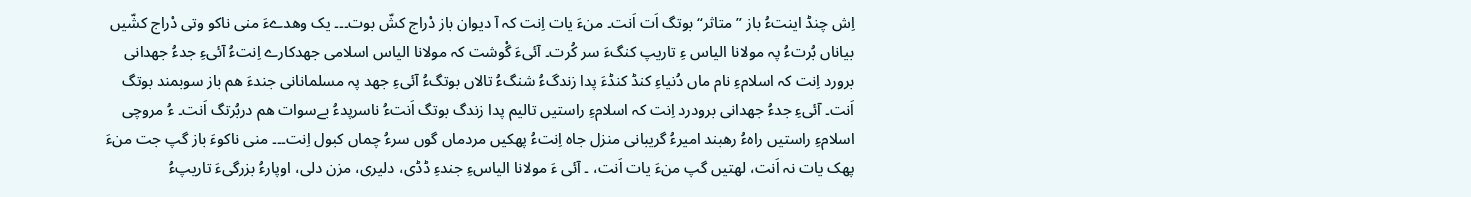اِش چنڈ اینتءُ باز ”متاثر“ بوتگ اَت اَنت۔ منءَ یات اِنت کہ آ دیوان باز دْراج کشّ بوت۔۔۔ یک وھدےءَ منی ناکو وتی دْراج کشّیں بیاناں بُرتءُ پہ مولانا الیاس ءِ تاریپ کنگءَ سر کُرت۔ آئیءَ گْوشت کہ مولانا الیاس اسلامی جھدکارے اِنتءُ آئیءِ جدءُ جھدانی برورد اِنت کہ اسلامءِ نام ماں دُنیاءِ کنڈ کنڈءَ پدا زندگءُ شنگءُ تالاں بوتگءُ آئیءِ جھد پہ مسلمانانی جندءَ ھم باز سوبمند بوتگ اَنت۔ آئیءِ جدءُ جھدانی برودرد اِنت کہ اسلامءِ راستیں تالیم پدا زندگ بوتگ اَنتءُ ناسرپدءُ بےسوات ھم دربُرتگ اَنت۔ ءُ مروچی اسلامءِ راستیں راہءُ رھبند امیرءُ گریبانی منزل جاہ اِنتءُ پھکیں مردماں گوں سرءُ چماں کبول اِنت۔۔۔ منی ناکوءَ باز گپ جت منءَ پھک یات نہ اَنت، لھتیں گپ منءَ یات اَنت، ۔ آئی ءَ مولانا الیاسءِ جندءِ ڈڈی، دلیری، مزن دلی، اوپارءُ بزرگیءَ تاریپءُ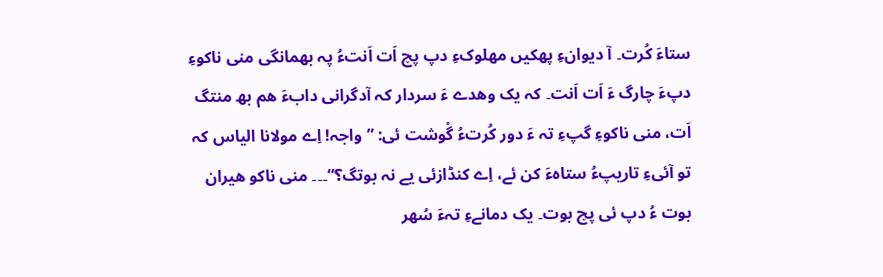ستاءَ کُرت۔ آ دیوانءِ پھکیں مھلوکءِ دپ پچ اَت اَنتءُ پہ بھمانگی منی ناکوءِ دپءَ چارگ ءَ اَت اَنت۔ کہ یک وھدے ءَ سردار کہ آدگرانی دابءَ ھم بھ منتگ اَت، منی ناکوءِ گپءِ تہ ءَ دور کُرتءُ گْوشت ئی: ”واجہ! اِے مولانا الیاس کہ تو آئیءِ تاریپءُ ستاہءَ کن ئے، اِے کنڈازئی یے نہ بوتگ؟“۔۔۔ منی ناکو ھیران بوت ءُ دپ ئی پچ بوت۔ یک دمانےءِ تہءَ سُھر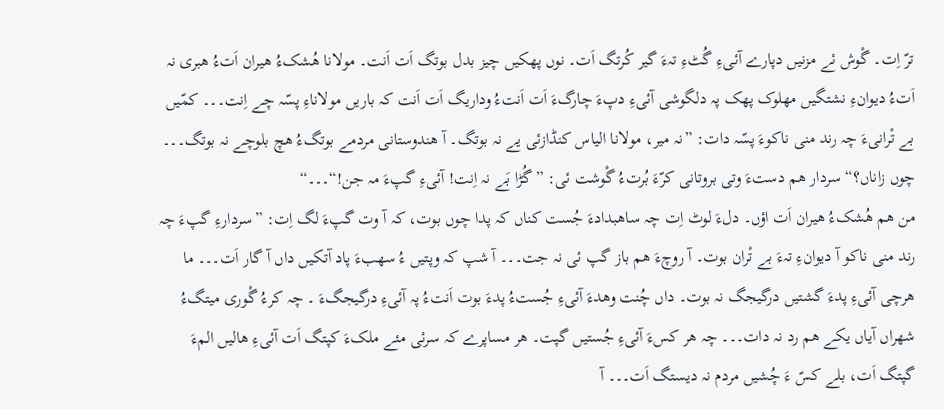ترّ اِت۔ گْوش ئے مزنیں دپارے آئیءِ گُٹءِ تہءَ گیر کُرتگ اَت۔ نوں پھکیں چیز بدل بوتگ اَت اَنت۔ مولانا ھُشکءُ ھیران اَتءُ ھبری نہ اَتءُ دیوانءِ نشتگیں مھلوک پھک پہ دلگوشی آئیءِ دپءَ چارگءَ اَت اَنتءُ وداریگ اَت اَنت کہ باریں مولاناءِ پسّہ چے اِنت۔۔۔ کمّیں بے تْرانیءَ چہ رند منی ناکوءَ پسّہ دات: ”نہ میر، مولانا الیاس کنڈازئی یے نہ بوتگ۔ آ ھندوستانی مردمے بوتگءُ ھچ بلوچے نہ بوتگ۔۔۔ چوں زاناں؟“ سردار ھم دستءَ وتی بروتانی کرّءَ بُرتءُ گْوشت ئی: ”گُڑا بَے نہ اِنت! آئیءِ گپءَ مہ جن!“۔۔۔“
من ھم ھُشکءُ ھیران اَت اؤں۔ دلءَ لوٹ اِت چہ ساھبدادءَ جُست کناں کہ پدا چوں بوت، کہ آ وت گپءَ لگ اِت: ”سردارءِ گپءَ چہ رند منی ناکو آ دیوانءِ تہءَ بے تْران بوت۔ آ روچءَ ھم باز گپ ئی نہ جت۔۔۔ آ شپ کہ وپتیں ءُ سھبءَ پاد آتکیں داں آ گار اَت۔۔۔ ما ھرچی آئیءِ پدءَ گشتیں درگیجگ نہ بوت۔ داں چُنت وھدءَ آئیءِ جُستءُ پدءَ بوت اَنتءُ پہ آئیءِ درگیجگءَ ۔ چہ کرءُ گْوری میتگءُ شھراں آیاں یکے ھم رد نہ دات۔۔۔ چہ ھر کسءَ آئیءِ جُستیں گپت۔ ھر مساپرے کہ سرئی مئے ملکءَ کپتگ اَت آئیءِ ھالیں المءَ گپتگ اَت، بلے کسّ ءَ چُشیں مردم نہ دیستگ اَت۔۔۔ آ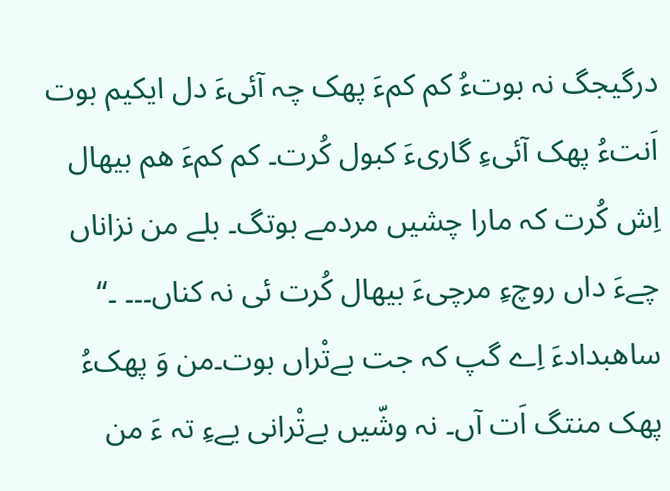درگیجگ نہ بوتءُ کم کمءَ پھک چہ آئیءَ دل ایکیم بوت اَنتءُ پھک آئیءِ گاریءَ کبول کُرت۔ کم کمءَ ھم بیھال اِش کُرت کہ مارا چشیں مردمے بوتگ۔ بلے من نزاناں چےءَ داں روچءِ مرچیءَ بیھال کُرت ئی نہ کناں۔۔۔ ۔“
ساھبدادءَ اِے گپ کہ جت بےتْراں بوت۔من وَ پھکءُ پھک منتگ اَت آں۔ نہ وشّیں بےتْرانی یےءِ تہ ءَ من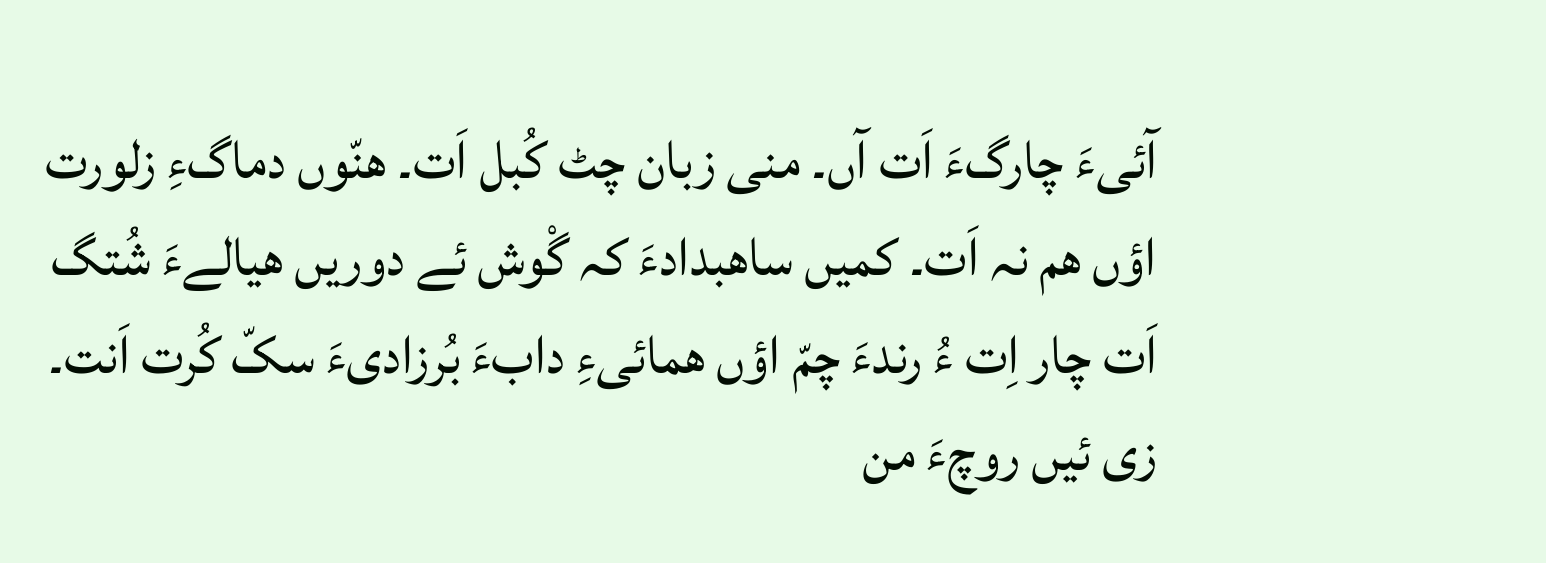آئیءَ چارگءَ اَت آں۔ منی زبان چٹ کُبل اَت۔ ھنّوں دماگءِ زلورت اؤں ھم نہ اَت۔ کمیں ساھبدادءَ کہ گْوش ئے دوریں ھیالےءَ شُتگ اَت چار اِت ءُ رندءَ چمّ اؤں ھمائیءِ دابءَ بُرزادیءَ سکّ کُرت اَنت۔ زی ئیں روچءَ من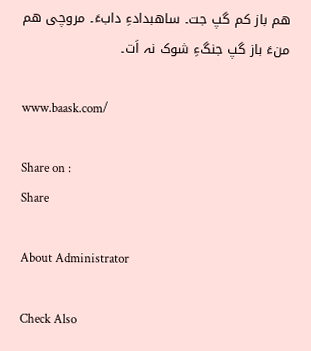ھم باز کم گپ جت۔ ساھبدادءِ دابءَ۔ مروچی ھم منءَ باز گپ جنگءِ شوک نہ اَت۔

www.baask.com/

Share on :
Share

About Administrator

Check Also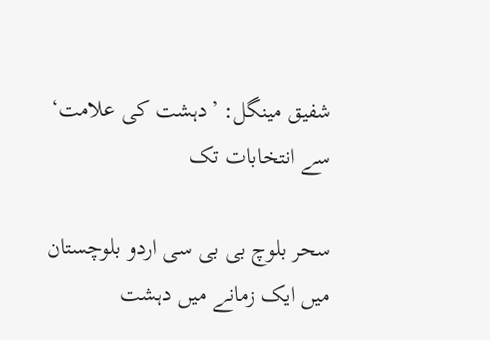شفیق مینگل: ’دہشت کی علامت‘ سے انتخابات تک

سحر بلوچ بی بی سی اردو بلوچستان میں ایک زمانے میں دہشت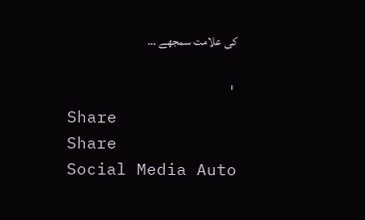کی علامت سمجھے …

'
Share
Share
Social Media Auto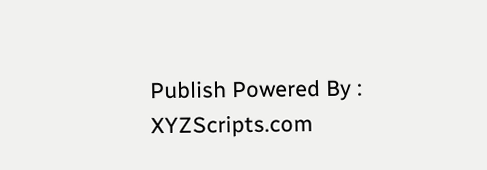Publish Powered By : XYZScripts.com